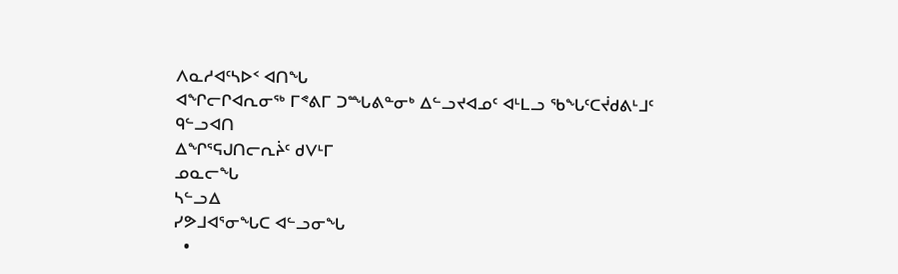ᐱᓇᓱᐊᑦᓴᐅᑉ ᐊᑎᖓ
ᐊᖏᓕᒋᐊᕆᓂᖅ ᒥᕝᕕᒥ ᑐᙵᕕᓐᓂᒃ ᐃᓪᓗᔪᐊᓄᑦ ᐊᒻᒪᓗ ᖃᖓᑦᑕᔫᑯᕕᒻᒧᑦ
ᑫᓪᓗᐊᑎ
ᐃᖏᕐᕋᒍᑎᓕᕆᔩᑦ ᑯᐯᒻᒥ
ᓄᓇᓕᖓ
ᓴᓪᓗᐃ
ᓯᕗᒧᐊᕐᓂᖓᑕ ᐊᓪᓗᓂᖓ
  •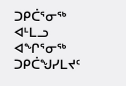ᑐᑭᑖᕐᓂᖅ ᐊᒻᒪᓗ ᐊᖏᕐᓂᖅ
ᑐᑭᑖᖑᓯᒪᔪᑦ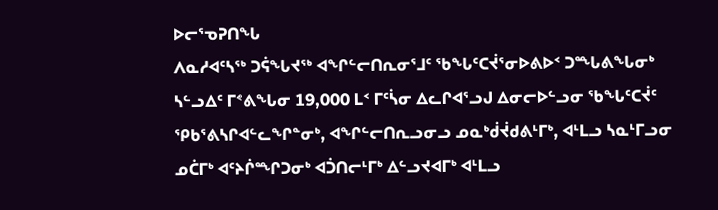ᐅᓕᕐᓀᕈᑎᖓ
ᐱᓇᓱᐊᑦᓴᖅ ᑐᕌᖓᔪᖅ ᐊᖏᓪᓕᑎᕆᓂᕐᒧᑦ ᖃᖓᑦᑕᔫᕐᓂᐅᕕᐅᑉ ᑐᙵᕕᖓᓂᒃ ᓴᓪᓗᐃᑦ ᒥᕝᕕᖓᓂ 19,000 ᒪᑉ ᒥᑦᓵᓂ ᐃᓚᒋᐊᕐᓗᒍ ᐃᓂᓕᐅᓪᓗᓂ ᖃᖓᑦᑕᔫᑦ ᕿᑲᕐᕕᓴᒋᐊᓪᓚᖏᓐᓂᒃ, ᐊᖏᓪᓕᑎᕆᓗᓂᓗ ᓄᓇᒃᑰᔫᑯᕕᒻᒥᒃ, ᐊᒻᒪᓗ ᓴᓇᒻᒥᓗᓂ ᓄᑖᒥᒃ ᐊᑦᔨᒌᙱᑐᓂᒃ ᐊᑑᑎᓕᒻᒥᒃ ᐃᓪᓗᔪᐊᒥᒃ ᐊᒻᒪᓗ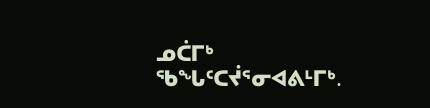ᓄᑖᒥᒃ ᖃᖓᑦᑕᔫᕐᓂᐊᕕᒻᒥᒃ.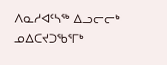ᐱᓇᓱᐊᑦᓴᖅ ᐃᓗᓕᓕᒃ ᓄᐃᑕᔪᑐᖃᕐᒥᒃ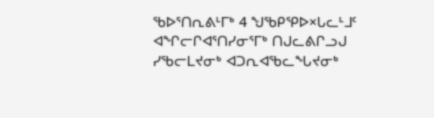ᖃᐅᕐᑎᕆᕕᒻᒥᒃ 4 ᖑᖃᑭᕿᐅ×ᒐᓚᒻᒧᑦ ᐊᖏᓕᒋᐊᕐᑎᓯᓂᕐᒥᒃ ᑎᒍᓚᕕᒋᓗᒍ ᓯᖃᓕᒪᔪᓂᒃ ᐊᑐᕆᐊᖃᓚᖓᔪᓂᒃ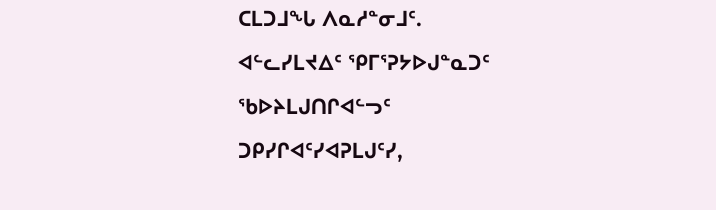ᑕᒪᑐᒧᖓ ᐱᓇᓱᓐᓂᒧᑦ.
ᐊᓪᓚᓯᒪᔪᐃᑦ ᕿᒥᕐᕈᔭᐅᒍᓐᓇᑐᑦ
ᖃᐅᔨᒪᒍᑎᒋᐊᓪᓓᑦ
ᑐᑭᓯᒋᐊᑦᓯᐊᕈᒪᒍᑦᓯ,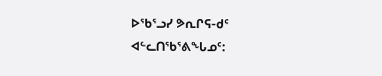ᐅᖃᕐᓗᓯ ᕗᕆᒋᕋ-ᑯᑦ ᐊᓪᓚᑎᖃᕐᕕᖓᓄᑦ: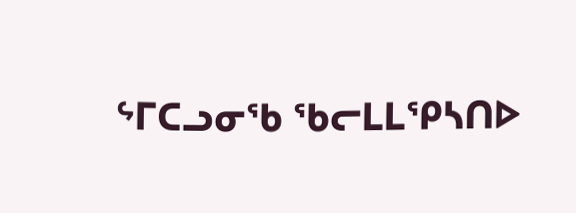ᖦᒥᑕᓗᓂᖃ ᖃᓕᒪᒪᕿᓴᑎᐅ